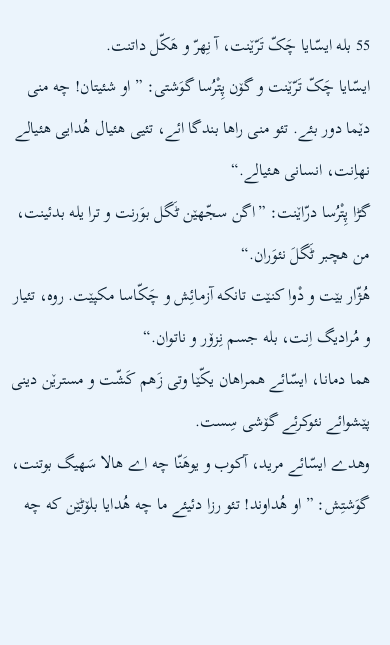55 بله ایسّایا چَکّ تَرّێنت، آ نِهرّ و هَکّل داتنت.
ایسّایا چَکّ تَرّێنت و گۆن پِتْرُسا گوَشتی: ”او شئیتان! چه منی دێما دور بئے. تئو منی راها بندگا ائے، تئیی هئیال هُدایی هئیالے نهاِنت، انسانی هئیالے.“
گڑا پِتْرُسا درّاێنت: ”اگن سجّهێن ٹَگل بوَرنت و ترا یله بدئینت، من هچبر ٹَگلَ نئوَران.“
هُژّار بێت و دْوا کنێت تانکه آزمائِش و چَکّاسا مکپێت. روه، تئیار و مُرادیگ اِنت، بله جسم نِزۆر و ناتوان.“
هما دمانا، ایسّائے همراهان یکّێا وتی زَهم کَشّت و مسترێن دینی پێشوائے نئوکرئے گۆشی سِست.
وهدے ایسّائے مرید، آکوب و یوهَنّا چه اے هالا سَهیگ بوتنت، گوَشتِش: ”او هُداوند! تئو رزا دئیئے ما چه هُدایا بلۆٹێن که چه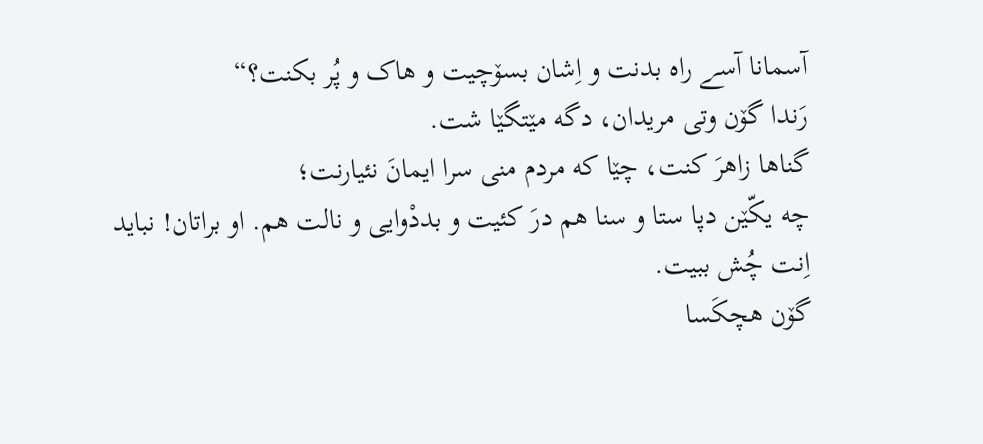آسمانا آسے راه بدنت و اِشان بسۆچیت و هاک و پُر بکنت؟“
رَندا گۆن وتی مریدان، دگه مێتگێا شت.
گناها زاهرَ کنت، چێا که مردم منی سرا ایمانَ نئیارنت؛
چه یکّێن دپا ستا و سنا هم درَ کئیت و بددْوایی و نالت هم. او براتان! نباید اِنت چُش ببیت.
گۆن هچکَسا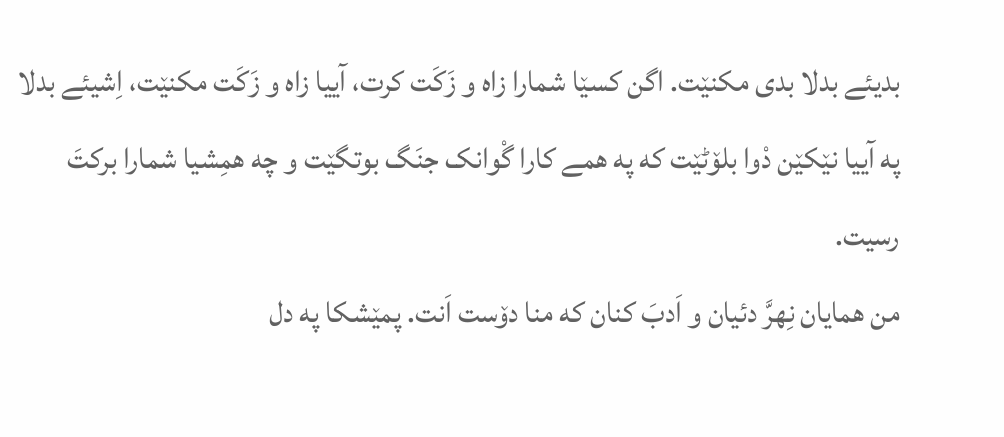بدیئے بدلا بدی مکنێت. اگن کسێا شمارا زاه و زَکَت کرت، آییا زاه و زَکَت مکنێت، اِشیئے بدلا په آییا نێکێن دْوا بلۆٹێت که په همے کارا گْوانک جنَگ بوتگێت و چه همِشیا شمارا برکتَ رسیت.
من همایان نِهرَّ دئیان و اَدبَ کنان که منا دۆست اَنت. پمێشکا په دل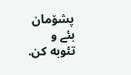پشۆمان بئے و تئوبه کن.